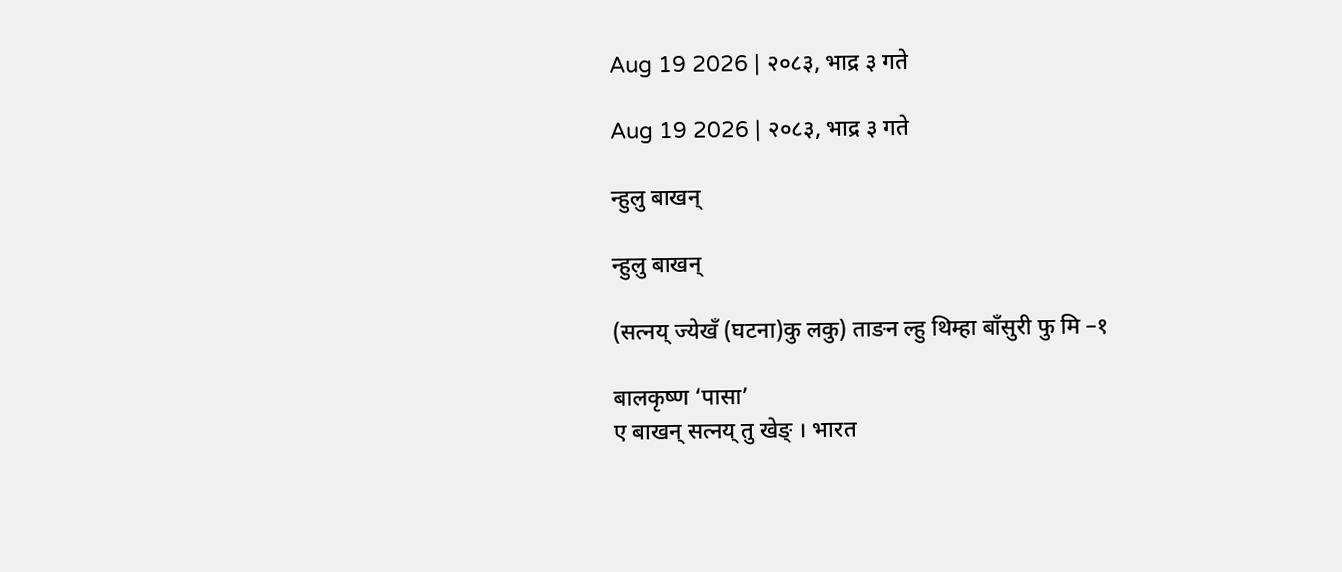Aug 19 2026 | २०८३, भाद्र ३ गते

Aug 19 2026 | २०८३, भाद्र ३ गते

न्हुलु बाखन्

न्हुलु बाखन्

(सत्नय् ज्येखँ (घटना)कु लकु) ताङन ल्हु थिम्हा बाँसुरी फु मि –१

बालकृष्ण ‘पासा’
ए बाखन् सत्नय् तु खेङ् । भारत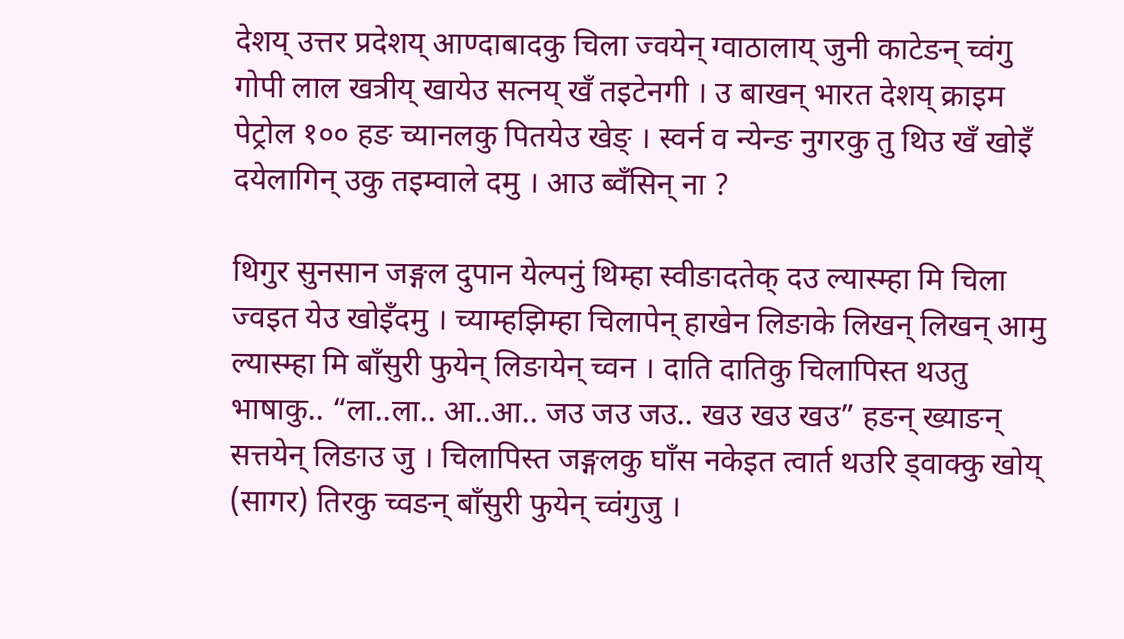देशय् उत्तर प्रदेशय् आण्दाबादकु चिला ज्वयेन् ग्वाठालाय् जुनी काटेङन् च्वंगु गोपी लाल खत्रीय् खायेउ सत्नय् खँ तइटेनगी । उ बाखन् भारत देशय् क्राइम पेट्रोल १०० हङ च्यानलकु पितयेउ खेङ् । स्वर्न व न्येन्ङ नुगरकु तु थिउ खँ खोइँ दयेलागिन् उकु तइम्वाले दमु । आउ ब्वँसिन् ना ?

थिगुर सुनसान जङ्गल दुपान येल्पनुं थिम्हा स्वीङादतेक् दउ ल्यास्म्हा मि चिला ज्वइत येउ खोइँदमु । च्याम्हझिम्हा चिलापेन् हाखेन लिङाके लिखन् लिखन् आमु ल्यास्म्हा मि बाँसुरी फुयेन् लिङायेन् च्वन । दाति दातिकु चिलापिस्त थउतु भाषाकु.. “ला..ला.. आ..आ.. जउ जउ जउ.. खउ खउ खउ” हङन् ख्याङन् सत्तयेन् लिङाउ जु । चिलापिस्त जङ्गलकु घाँस नकेइत त्वार्त थउरि ड्वाक्कु खोय् (सागर) तिरकु च्वङन् बाँसुरी फुयेन् च्वंगुजु ।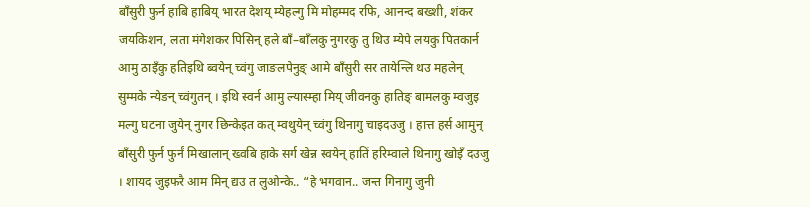बाँसुरी फुर्न हाबि हाबिय् भारत देशय् म्येहल्गु मि मोहम्मद रफि, आनन्द बख्शी, शंकर जयकिशन, लता मंगेशकर पिसिन् हले बाँ–बाँलकु नुगरकु तु थिउ म्येपे लयकु पितकार्न आमु ठाइँकु हतिइथि ब्वयेन् च्वंगु जाङलपेनुङ् आमे बाँसुरी सर तायेन्लि थउ महलेन् सुम्मके न्येङन् च्वंगुतन् । इथि स्वर्न आमु ल्यास्म्हा मिय् जीवनकु हातिङ् बामलकु म्वजुइ मल्गु घटना जुयेन् नुगर छिन्केइत कत् म्वथुयेन् च्वंगु थिनागु चाइदउजु । हात्त हर्स आमुन् बाँसुरी फुर्न फुर्नं मिखालान् ख्वबि हाके सर्ग खेन्न स्वयेन् हातिं हरिम्वाले थिनागु खोइँ दउजु । शायद जुइफरै आम मिन् द्यउ त लुओन्के.. “हे भगवान.. जन्त गिनागु जुनी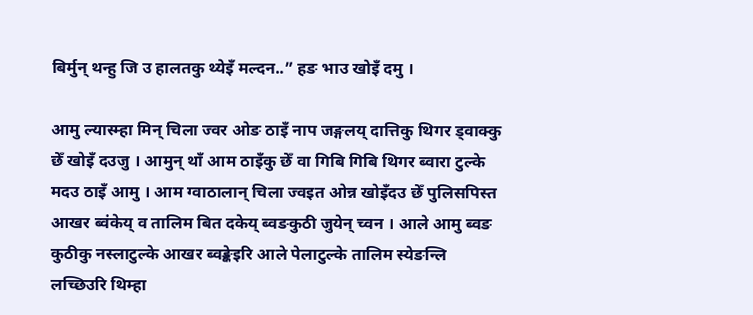बिर्मुन् थन्हु जि उ हालतकु थ्येइँ मल्दन..” हङ भाउ खोइँ दमु ।

आमु ल्यास्म्हा मिन् चिला ज्वर ओङ ठाइँ नाप जङ्गलय् दात्तिकु थिगर ड्वाक्कु छेँ खोइँ दउजु । आमुन् थाँ आम ठाइँकु छेँ वा गिबि गिबि थिगर ब्वारा टुल्के मदउ ठाइँ आमु । आम ग्वाठालान् चिला ज्वइत ओन्न खोइँदउ छेँ पुलिसपिस्त आखर ब्वंकेय् व तालिम बित दकेय् ब्वङकुठी जुयेन् च्वन । आले आमु ब्वङ कुठीकु नस्लाटुल्के आखर ब्वङ्केइरि आले पेलाटुल्के तालिम स्येङन्लि लच्छिउरि थिम्हा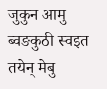जुकुन आमु ब्वङकुठी स्वइत तयेन् मेबु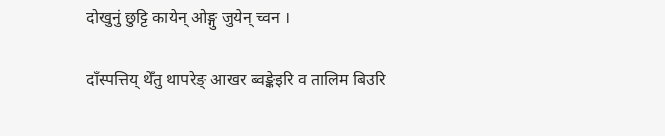दोखुनुं छुट्टि कायेन् ओङ्गु जुयेन् च्वन ।

दाँस्पत्तिय् थेँतु थापरेङ् आखर ब्वङ्केइरि व तालिम बिउरि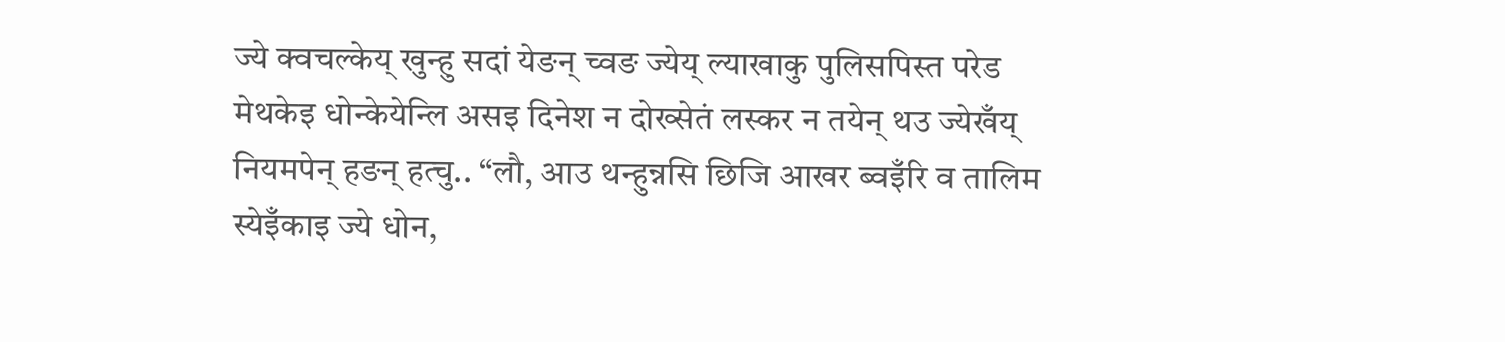ज्ये क्वचल्केय् खुन्हु सदां येङन् च्वङ ज्येय् ल्याखाकु पुलिसपिस्त परेड मेथकेइ धोन्केयेन्लि असइ दिनेश न दोख्सेतं लस्कर न तयेन् थउ ज्येखँय् नियमपेन् हङन् हत्चु.. “लौ, आउ थन्हुन्नसि छिजि आखर ब्वइँरि व तालिम स्येइँकाइ ज्ये धोन,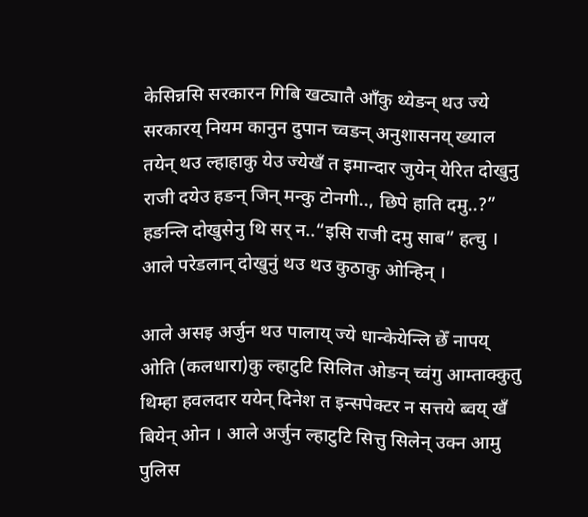केसिन्नसि सरकारन गिबि खट्यातै आँकु थ्येङन् थउ ज्ये सरकारय् नियम कानुन दुपान च्वङन् अनुशासनय् ख्याल तयेन् थउ ल्हाहाकु येउ ज्येखँ त इमान्दार जुयेन् येरित दोखुनु राजी दयेउ हङन् जिन् मन्कु टोनगी.., छिपे हाति दमु..?” हङन्लि दोखुसेनु थि सर् न..“इसि राजी दमु साब” हत्चु । आले परेडलान् दोखुनुं थउ थउ कुठाकु ओन्हिन् ।

आले असइ अर्जुन थउ पालाय् ज्ये धान्केयेन्लि छेँ नापय् ओति (कलधारा)कु ल्हाटुटि सिलित ओङन् च्वंगु आम्ताक्कुतु थिम्हा हवलदार ययेन् दिनेश त इन्सपेक्टर न सत्तये ब्वय् खँ बियेन् ओन । आले अर्जुन ल्हाटुटि सित्तु सिलेन् उक्न आमु पुलिस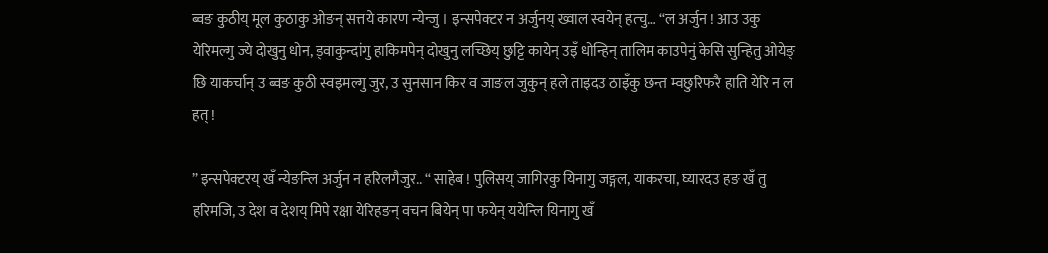ब्वङ कुठीय् मूल कुठाकु ओङन् सत्तये कारण न्येन्जु । इन्सपेक्टर न अर्जुनय् ख्वाल स्वयेन् हत्चु… “ल अर्जुन ! आउ उकु येरिमल्गु ज्ये दोखुनु धोन, ड्वाकुन्दांगु हाकिमपेन् दोखुनु लच्छिय् छुट्टि कायेन् उइँ धोन्हिन् तालिम काउपेनुं केसि सुन्हितु ओयेङ् छि याकर्चान् उ ब्वङ कुठी स्वइमल्गु जुर, उ सुनसान किर व जाङल जुकुन् हले ताइदउ ठाइँकु छन्त म्वछुरिफरै हाति येरि न ल हत् !

” इन्सपेक्टरय् खँ न्येङन्लि अर्जुन न हरिलगैजुर.. “ साहेब ! पुलिसय् जागिरकु यिनागु जङ्गल, याकरचा, घ्यारदउ हङ खँ तु हरिमजि, उ देश व देशय् मिपे रक्षा येरिहङन् वचन बियेन् पा फयेन् ययेन्लि यिनागु खँ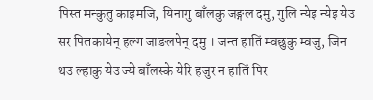पिस्त मन्कुतु काइमजि, यिनागु बाँलकु जङ्गल दमु, गुलि न्येइ न्येइ येउ सर पितकायेन् हल्ग जाङलपेन् दमु । जन्त हातिं म्वछुकु म्वजु, जिन थउ ल्हाकु येउ ज्ये बाँलस्के येरि हजुर न हातिं पिर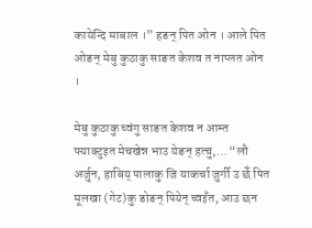कायेन्दि माबाल ।” हङन् पित ओन । आले पित ओङन् मेबु कुठाकु साङत केशव त नाप्लत ओन ।

मेबु कुठाकु च्वंगु साङत केशव न आम्त फ्याक्टुइत मेचखेन्न भाउ येङन् हत्चु,… “लौ अर्जुन, हाबिय् पालाकु जि याकर्चा जुर्गी उ छेँ पित मूलखा (गेट)कु डोङन् पियेन् च्वइँत, आउ छन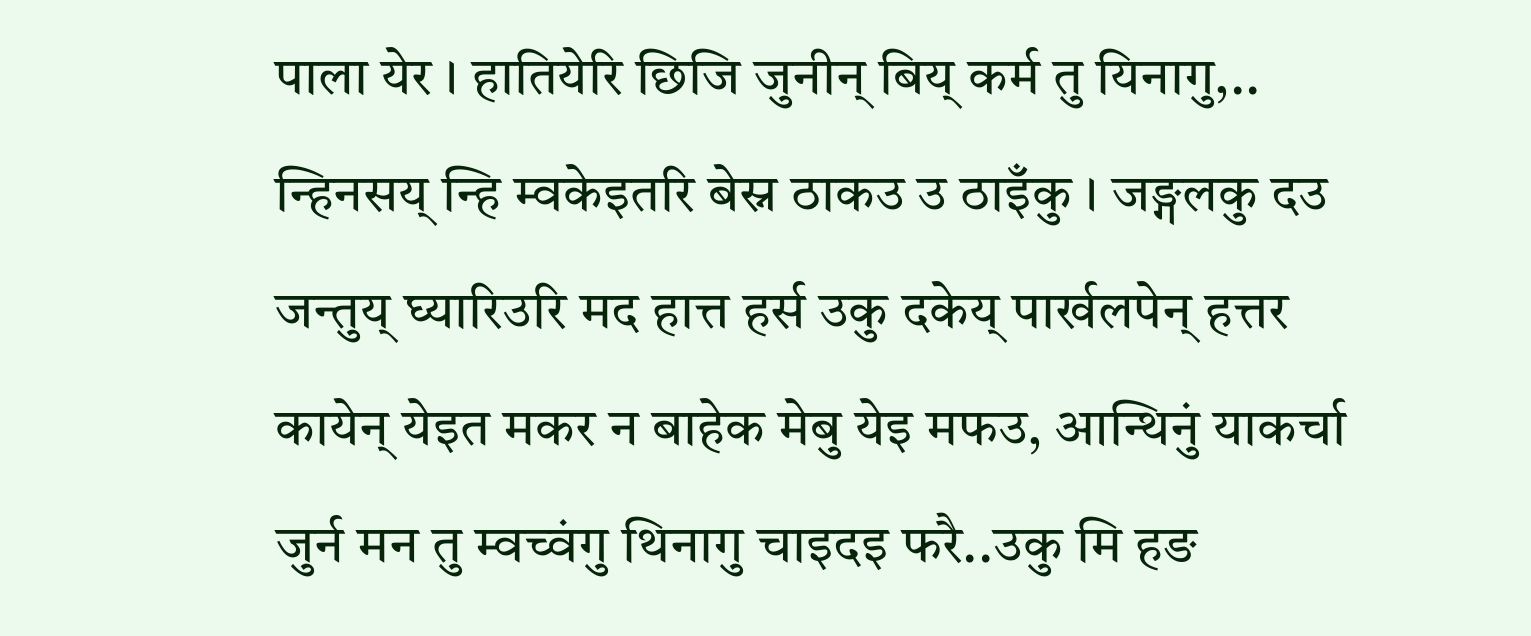पाला येर । हातियेरि छिजि जुनीन् बिय् कर्म तु यिनागु,.. न्हिनसय् न्हि म्वकेइतरि बेस्न ठाकउ उ ठाइँकु । जङ्गलकु दउ जन्तुय् घ्यारिउरि मद हात्त हर्स उकु दकेय् पार्खलपेन् हत्तर कायेन् येइत मकर न बाहेक मेबु येइ मफउ, आन्थिनुं याकर्चा जुर्न मन तु म्वच्वंगु थिनागु चाइदइ फरै..उकु मि हङ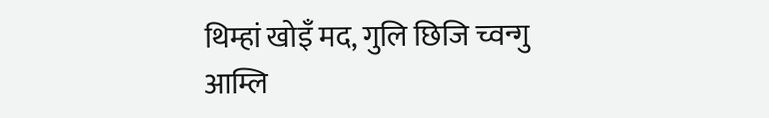थिम्हां खोइँ मद, गुलि छिजि च्वन्गु आम्लि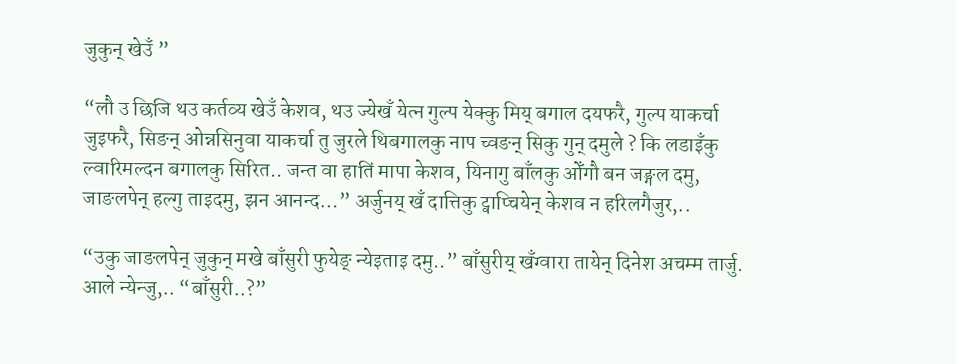जुकुन् खेउँ ”

“लौ उ छिजि थउ कर्तव्य खेउँ केशव, थउ ज्येखँ येत्न गुल्प येक्कु मिय् बगाल दयफरै, गुल्प याकर्चा जुइफरै, सिङन् ओन्नसिनुवा याकर्चा तु जुरले थिबगालकु नाप च्वङन् सिकु गुन् दमुले ? कि लडाइँकु ल्वारिमल्दन बगालकु सिरित.. जन्त वा हातिं मापा केशव, यिनागु बाँलकु ओँगौ बन जङ्गल दमु, जाङलपेन् हल्गु ताइदमु, झन आनन्द…” अर्जुनय् खँ दात्तिकु ट्वाप्चियेन् केशव न हरिलगैजुर,..

“उकु जाङलपेन् जुकुन् मखे बाँसुरी फुयेङ् न्येइताइ दमु..” बाँसुरीय् खँग्वारा तायेन् दिनेश अचम्म तार्जु. आले न्येन्जु,.. “बाँसुरी..?”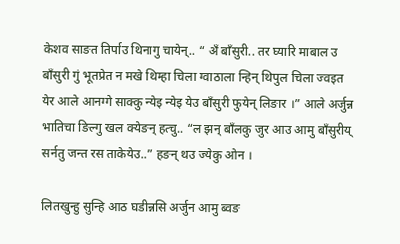केशव साङत तिर्पाउ थिनागु चायेन्.. “ अँ बाँसुरी.. तर घ्यारि माबाल उ बाँसुरी गुं भूतप्रेत न मखे थिम्हा चिला ग्वाठाला न्हिन् थिपुल चिला ज्वइत येर आले आनग्गे साक्कु न्येइ न्येइ येउ बाँसुरी फुयेन् लिङार ।” आले अर्जुन्न भातिचा ङिल्गु खल क्येङन् हत्चु.. “ल झन् बाँलकु जुर आउ आमु बाँसुरीय् सर्नतु जन्त रस ताकेयेउ..” हङन् थउ ज्येकु ओन ।

लितखुन्हु सुन्हि आठ घडीन्नसि अर्जुन आमु ब्वङ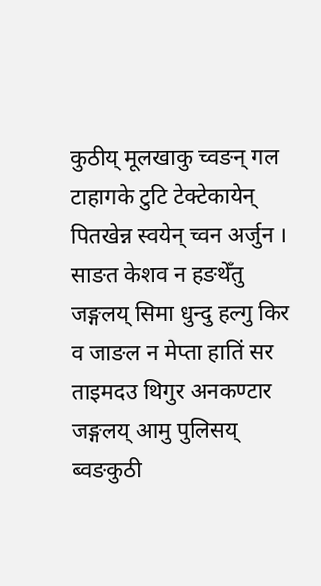कुठीय् मूलखाकु च्वङन् गल टाहागके टुटि टेक्टेकायेन् पितखेन्न स्वयेन् च्वन अर्जुन । साङत केशव न हङथेँतु जङ्गलय् सिमा धुन्दु हल्गु किर व जाङल न मेप्ता हातिं सर ताइमदउ थिगुर अनकण्टार जङ्गलय् आमु पुलिसय् ब्वङकुठी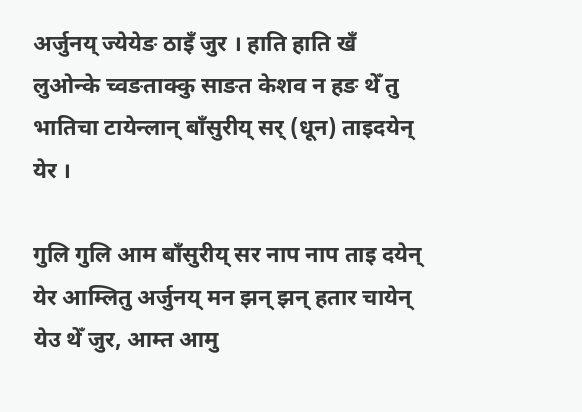अर्जुनय् ज्येयेङ ठाइँ जुर । हाति हाति खँ लुओन्के च्वङताक्कु साङत केशव न हङ थेँ तु भातिचा टायेन्लान् बाँसुरीय् सर् (धून) ताइदयेन् येर ।

गुलि गुलि आम बाँसुरीय् सर नाप नाप ताइ दयेन् येर आम्लितु अर्जुनय् मन झन् झन् हतार चायेन् येउ थेँ जुर, आम्त आमु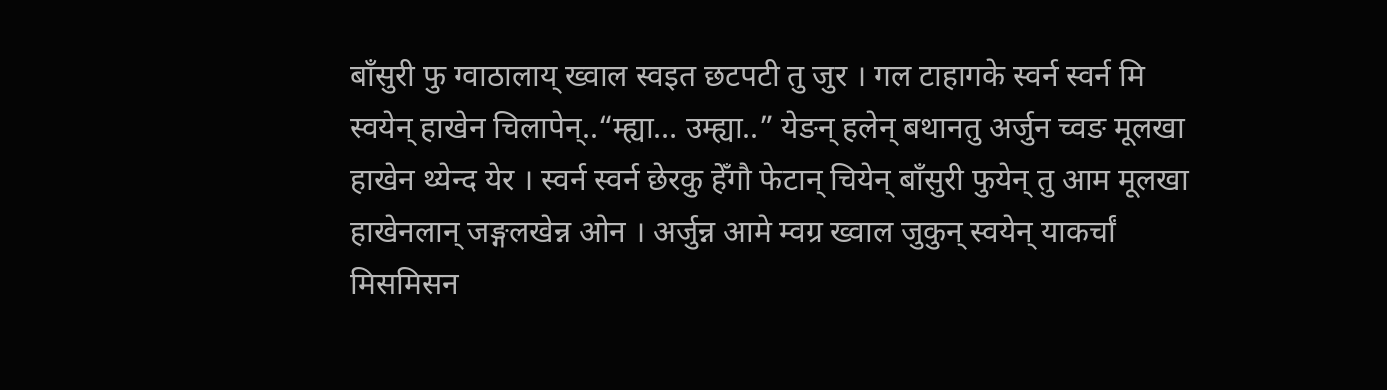बाँसुरी फु ग्वाठालाय् ख्वाल स्वइत छटपटी तु जुर । गल टाहागके स्वर्न स्वर्न मि स्वयेन् हाखेन चिलापेन्..“म्ह्या… उम्ह्या..” येङन् हलेन् बथानतु अर्जुन च्वङ मूलखा हाखेन थ्येन्द येर । स्वर्न स्वर्न छेरकु हेँगौ फेटान् चियेन् बाँसुरी फुयेन् तु आम मूलखा हाखेनलान् जङ्गलखेन्न ओन । अर्जुन्न आमे म्वग्र ख्वाल जुकुन् स्वयेन् याकर्चां मिसमिसन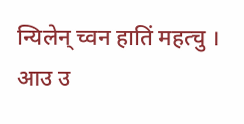न्यिलेन् च्वन हातिं महत्चु ।
आउ उ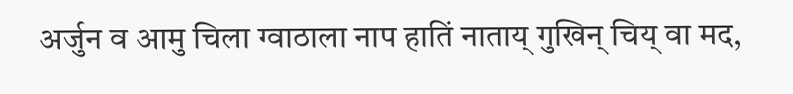अर्जुन व आमु चिला ग्वाठाला नाप हातिं नाताय् गुखिन् चिय् वा मद,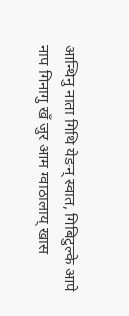आन्थिनु नाता गिथि येङन् स्वात, गिबिटुल्के आपे नाप गिनागु खँ जुर आम ग्वाठालाय् खास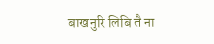बाखनुरि लिबि तै ना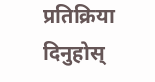प्रतिक्रिया दिनुहोस्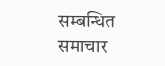सम्बन्धित समाचार